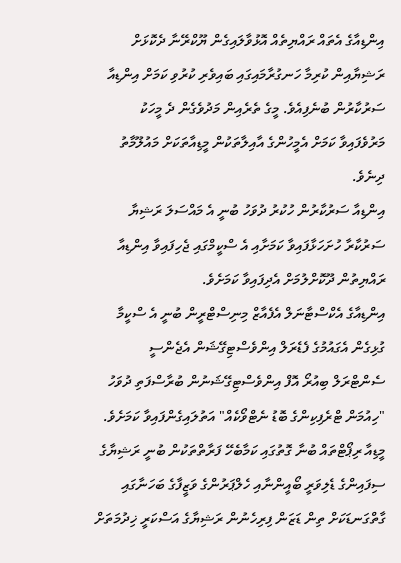އިންޑިއާގެ އެތައް ރައްޔިތެއް އޮޅުވާލައިގެން ޔޫކްރޭނާ ދެކޮޅަށް ރަޝިޔާއިން ކުރިމާ ހަނގުރާމައިގައި ބައިވެރި ކުރުވި ކަމަށް އިންޑިއާ ސަރުކާރުން ބުނެފިއެވެ. މީގެ ތެރެއިން މަދުވެގެން ދެ މީހަކު މަރުވެފައިވާ ކަމަށް އެމީހުންގެ އާއިލާތަކުން މީޑިއާތަކަށް މައުލޫމާތު ދިނެވެ.
އިންޑިއާ ސަރުކާރުން ހުކުރު ދުވަހު ބުނީ އެ މައްސަލަ ރަޝިޔާ ސަރުކާރާ ހުށަހަޅާފައިވާ ކަމަށާއި އެ ސްކީމްގައި ޖެހިފައިވާ އިންޑިއާ ރައްޔިތުން ދޫކޮށްލުމަށް އެދިފައިވާ ކަމަށެވެ.
އިންޑިއާގެ އެކްސްޓާނަލް އެފެއާޒް މިނިސްޓްރީން ބުނީ އެ ސްކީމާ ގުޅިގެން އެގައުމުގެ ފެޑެރަލް އިންވެސްޓިގޭޝަން އެޖެންސީ ސެންޓްރަލް ބިއުރޯ އޮފް އިންވެސްޓިގޭޝަނުން ބުރާސްފަތި ދުވަހު "ހިއުމަން ޓްރެފިކިންގެ ބޮޑު ނެޓްވޯކެއް" އަތުލައިގެންފައިވާ ކަމަށެވެ.
މީޑިއާ ރިޕޯޓްތައް ބުނާ ގޮތުގައި ކަމާބެހޭ ފަރާތްތަކުން ބުނީ ރަޝިޔާގެ ސިފައިންގެ ޑެލިވަރީ ބޯއީންނާއި ހެލްޕަރުންގެ ވަޒީފާގެ ބަހަނާގައި ގާތްގަނޑަކަށް ތިން ޑަޒަން ފިރިހެނުން ރަޝިޔާގެ އަސްކަރީ ޚިދުމަތަށް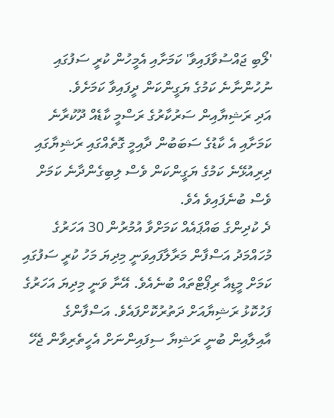'ލޯބި ޖައްސުވާފައިވާ' ކަމަށާއި އެމީހުން ކުރީ ސަފުގައި ނުހުންނާނެ ކަމުގެ ޔަގީންކަން ދީފައިވާ ކަމަށެވެ.
އަދި ރަޝިޔާއިން ސަރުކާރުގެ ރަސްމީ ކާޑެއް ދޫކުރާނެ ކަމަށާއި އެ ކާޑުގެ ސަބަބުން ދާއިމީ ގޮތެއްގައި ރަޝިޔާގައި ދިރިއުޅޭނެ ކަމުގެ ޔަގީންކަން ވެސް ލިބިގެންދާނެ ކަމަށް ވެސް ބުނެފައިވެ އެވެ.
ދެ ކުދިންގެ ބައްޕައެއް ކަމަށްވާ އުމުރުން 30 އަހަރުގެ މުހައްމަދު އަސްފާން މަރާލާފައިވަނީ މިދިޔަ މަހު ކުރީ ސަފުގައި ކަމަށް މީޑިއާ ރިޕޯޓްތައް ބުނެއެވެ. އޭނާ ވަނީ މިދިޔަ އަހަރުގެ ފަހުކޮޅު ރަޝިޔާއަށް ދަތުރުކޮށްފައެވެ. އަސްފާންގެ އާއިލާއިން ބުނީ ރަޝިޔާ ސިފައިންނަށް އެހީތެރިވާން ޖެހޭ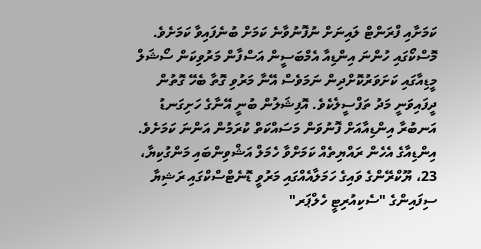ކަމަށާއި ފްރަންޓް ލައިނަށް ނުފޮނުވާނެ ކަމަށް ބުނެފައިވާ ކަމަށެވެ.
މޮސްކޯގައި ހުންނަ އިންޑިއާ އެމްބަސީން އަސްފާން މަރުވިކަން ސޯޝަލް މީޑިއާގައި ކަށަވަރުކޮށްދިން ނަމަވެސް އޭނާ މަރުވި ގޮތާ ބެހޭ ގޮތުން ދީފައިވަނީ މަދު ތަފްސީލެކެވެ. އޮފިޝަލުން ބުނީ އޭނާގެ ހަށިގަނޑު އަނބުރާ އިންޑިއާއަށް ފޮނުވަން މަސައްކަތް ކުރަމުން އަންނަ ކަމަށެވެ.
އިންޑިއާގެ އެހެން ރައްޔިތެއް ކަމަށްވާ ހެމަލް އަޝްވިންބައި މަންގުކިޔާ، 23، ޔޫކްރޭންގެ ވައިގެ ހަމަލާއެއްގައި މަރުވީ ޑޮނެޓްސްކްގައި ރަޝިޔާ ސިފައިންގެ "ސެކިއުރިޓީ ހެލްޕަރ"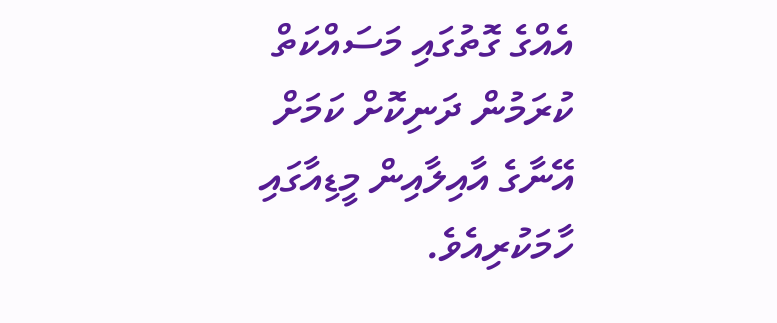އެއްގެ ގޮތުގައި މަސައްކަތް ކުރަމުން ދަނިކޮށް ކަމަށް އޭނާގެ އާއިލާއިން މީޑިއާގައި ހާމަކުރިއެވެ.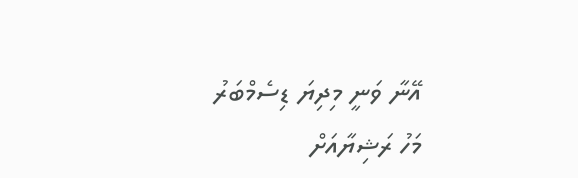އޭނާ ވަނީ މިދިޔަ ޑިސެމްބަރު މަހު ރަޝިޔާއަށް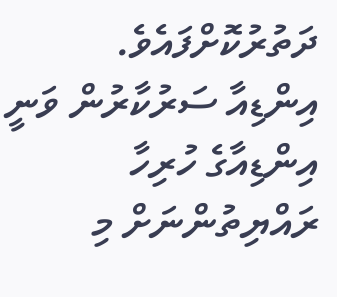ދަތުރުކޮށްފައެވެ.
އިންޑިއާ ސަރުކާރުން ވަނީ އިންޑިއާގެ ހުރިހާ ރައްޔިތުންނަށް މި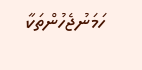ހަމަނުޖެހުންތަކާ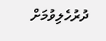ދުރުހެލިވުމަށް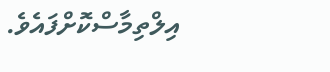އިލްތިމާސްކޮށްފައެވެ.